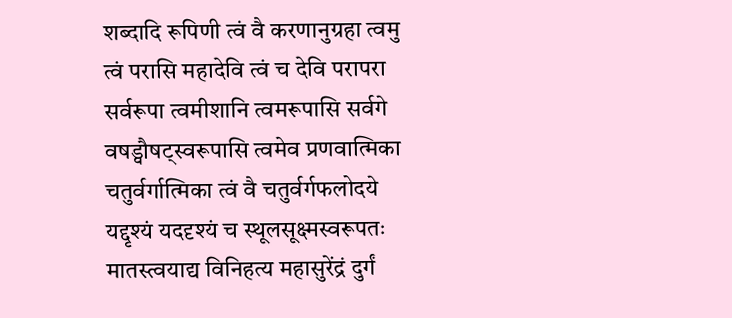शब्दादि रूपिणी त्वं वै करणानुग्रहा त्वमु
त्वं परासि महादेवि त्वं च देवि परापरा
सर्वरूपा त्वमीशानि त्वमरूपासि सर्वगे
वषड्वौषट्स्वरूपासि त्वमेव प्रणवात्मिका
चतुर्वर्गात्मिका त्वं वै चतुर्वर्गफलोदये
यद्दृश्यं यददृश्यं च स्थूलसूक्ष्मस्वरूपतः
मातस्त्वयाद्य विनिहत्य महासुरेंद्रं दुर्गं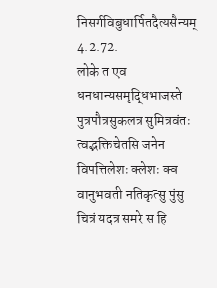निसर्गविबुधार्पितदैत्यसैन्यम् 4.2.72.
लोके त एव धनधान्यसमृद्धिभाजस्ते पुत्रपौत्रसुकलत्र सुमित्रवंतः
त्वद्भक्तिचेतसि जनेन विपत्तिलेशः क्लेशः क्व वानुभवती नतिकृत्सु पुंसु
चित्रं यदत्र समरे स हि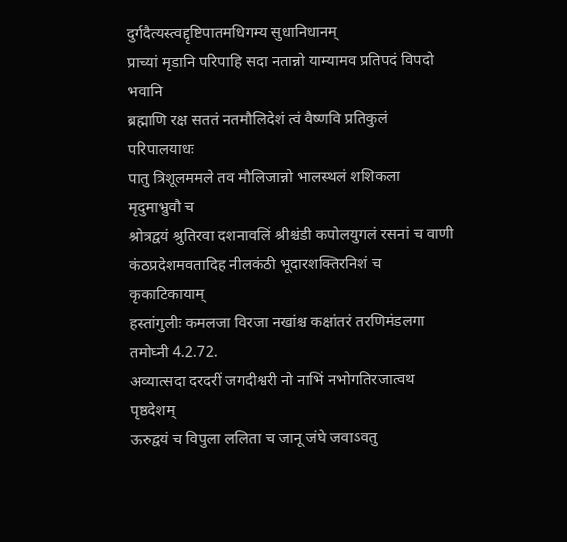दुर्गदैत्यस्त्वद्दृष्टिपातमधिगम्य सुधानिधानम्
प्राच्यां मृडानि परिपाहि सदा नतान्नो याम्यामव प्रतिपदं विपदो भवानि
ब्रह्माणि रक्ष सततं नतमौलिदेशं त्वं वैष्णवि प्रतिकुलं परिपालयाधः
पातु त्रिशूलममले तव मौलिजान्नो भालस्थलं शशिकला मृदुमाभ्रुवौ च
श्रोत्रद्वयं श्रुतिरवा दशनावलिं श्रीश्चंडी कपोलयुगलं रसनां च वाणी
कंठप्रदेशमवतादिह नीलकंठी भूदारशक्तिरनिशं च कृकाटिकायाम्
हस्तांगुलीः कमलजा विरजा नखांश्च कक्षांतरं तरणिमंडलगा तमोघ्नी 4.2.72.
अव्यात्सदा दरदरीं जगदीश्वरी नो नाभिं नभोगतिरजात्वथ पृष्ठदेशम्
ऊरुद्वयं च विपुला ललिता च जानू जंघे जवाऽवतु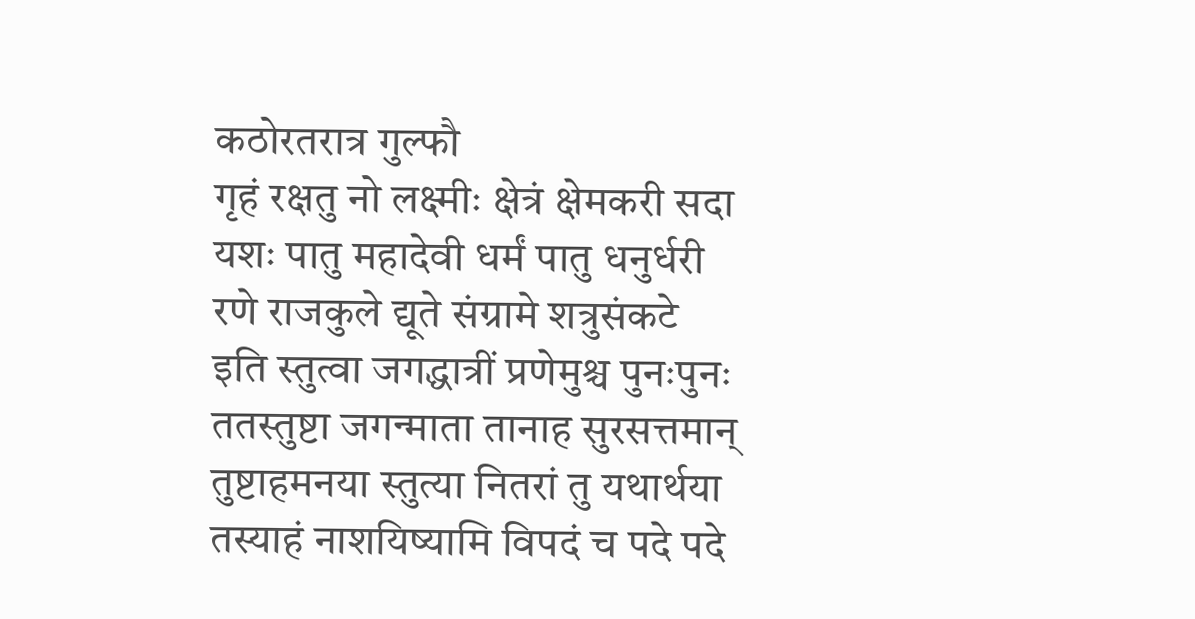कठोरतरात्र गुल्फौ
गृहं रक्षतु नो लक्ष्मीः क्षेत्रं क्षेमकरी सदा
यशः पातु महादेवी धर्मं पातु धनुर्धरी
रणे राजकुले द्यूते संग्रामे शत्रुसंकटे
इति स्तुत्वा जगद्धात्रीं प्रणेमुश्च पुनःपुनः
ततस्तुष्टा जगन्माता तानाह सुरसत्तमान्
तुष्टाहमनया स्तुत्या नितरां तु यथार्थया
तस्याहं नाशयिष्यामि विपदं च पदे पदे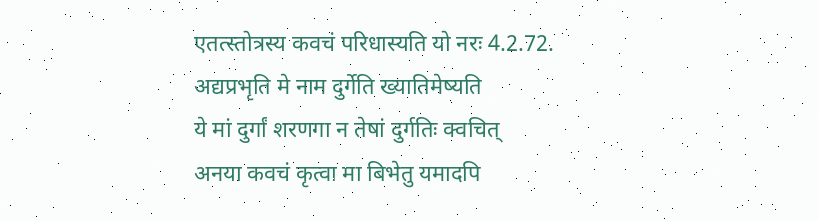एतत्स्तोत्रस्य कवचं परिधास्यति यो नरः 4.2.72.
अद्यप्रभृति मे नाम दुर्गेति ख्यातिमेष्यति
ये मां दुर्गां शरणगा न तेषां दुर्गतिः क्वचित्
अनया कवचं कृत्वा मा बिभेतु यमादपि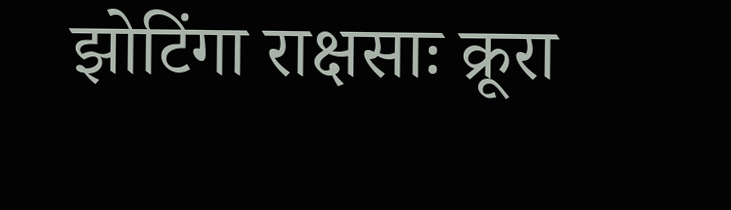झोटिंगा राक्षसाः क्रूरा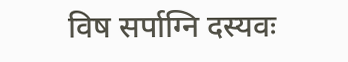विष सर्पाग्नि दस्यवः